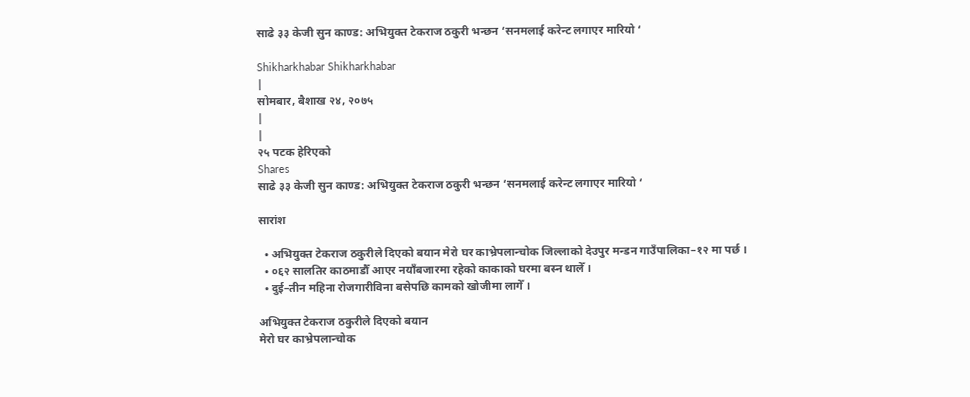साढे ३३ केजी सुन काण्ड: अभियुक्त टेकराज ठकुरी भन्छन ‘सनमलाई करेन्ट लगाएर मारियो ‘

Shikharkhabar Shikharkhabar
|
सोमबार, बैशाख २४, २०७५
|
|
२५ पटक हेरिएको
Shares
साढे ३३ केजी सुन काण्ड: अभियुक्त टेकराज ठकुरी भन्छन ‘सनमलाई करेन्ट लगाएर मारियो ‘

सारांश

  • अभियुक्त टेकराज ठकुरीले दिएको बयान मेरो घर काभ्रेपलान्चोक जिल्लाको देउपुर मन्डन गाउँपालिका–१२ मा पर्छ ।
  • ०६२ सालतिर काठमाडौँ आएर नयाँबजारमा रहेको काकाको घरमा बस्न थालेँ ।
  • दुई–तीन महिना रोजगारीविना बसेपछि कामको खोजीमा लागेँ ।

अभियुक्त टेकराज ठकुरीले दिएको बयान
मेरो घर काभ्रेपलान्चोक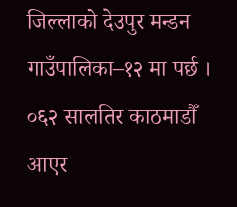जिल्लाको देउपुर मन्डन गाउँपालिका–१२ मा पर्छ । ०६२ सालतिर काठमाडौँ आएर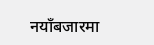नयाँबजारमा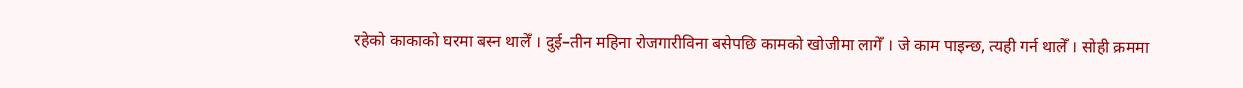रहेको काकाको घरमा बस्न थालेँ । दुई–तीन महिना रोजगारीविना बसेपछि कामको खोजीमा लागेँ । जे काम पाइन्छ, त्यही गर्न थालेँ । सोही क्रममा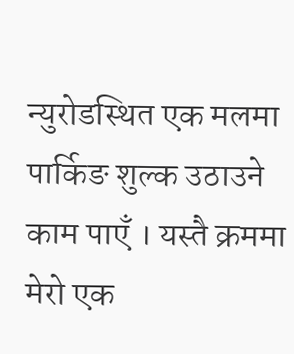न्युरोडस्थित एक मलमा पार्किङ शुल्क उठाउने काम पाएँ । यस्तै क्रममा मेरो एक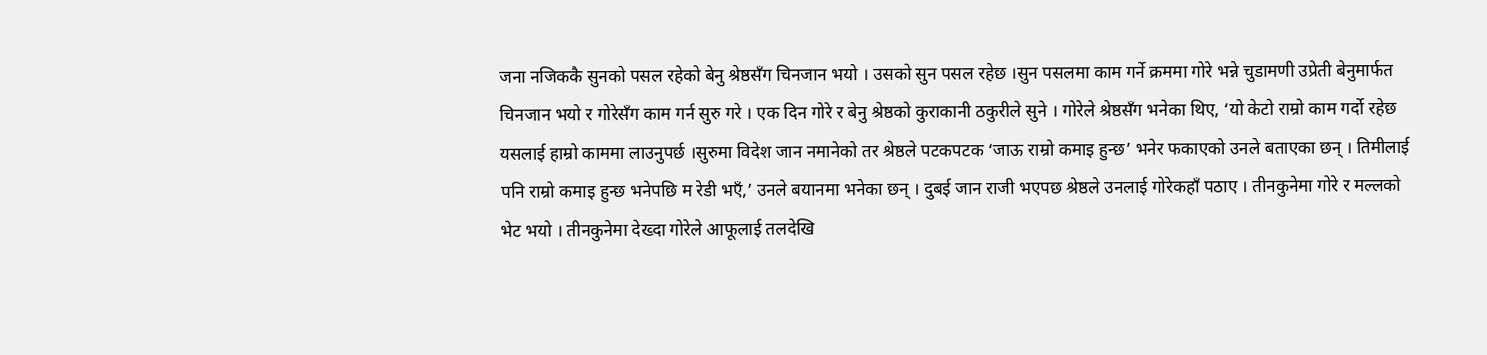जना नजिककै सुनको पसल रहेको बेनु श्रेष्ठसँग चिनजान भयो । उसको सुन पसल रहेछ ।सुन पसलमा काम गर्ने क्रममा गोरे भन्ने चुडामणी उप्रेती बेनुमार्फत चिनजान भयो र गोरेसँग काम गर्न सुरु गरे । एक दिन गोरे र बेनु श्रेष्ठको कुराकानी ठकुरीले सुने । गोरेले श्रेष्ठसँग भनेका थिए, ‘यो केटो राम्रो काम गर्दो रहेछ यसलाई हाम्रो काममा लाउनुपर्छ ।सुरुमा विदेश जान नमानेको तर श्रेष्ठले पटकपटक ‘जाऊ राम्रो कमाइ हुन्छ’ भनेर फकाएको उनले बताएका छन् । तिमीलाई पनि राम्रो कमाइ हुन्छ भनेपछि म रेडी भएँ,’ उनले बयानमा भनेका छन् । दुबई जान राजी भएपछ श्रेष्ठले उनलाई गोरेकहाँ पठाए । तीनकुनेमा गोरे र मल्लको भेट भयो । तीनकुनेमा देख्दा गोरेले आफूलाई तलदेखि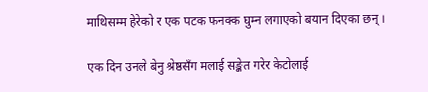माथिसम्म हेरेको र एक पटक फनक्क घुम्न लगाएको बयान दिएका छन् ।

एक दिन उनले बेनु श्रेष्ठसँग मलाई सङ्केत गरेर केटोलाई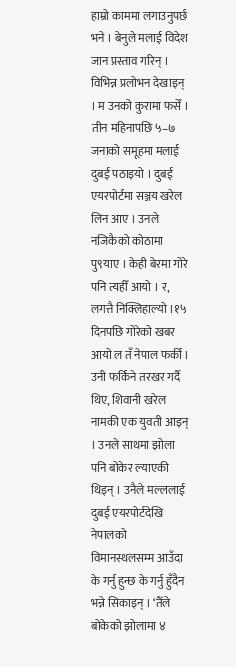हाम्रो काममा लगाउनुपर्छ भने । बेनुले मलाई विदेश जान प्रस्ताव गरिन् । विभिन्न प्रलोभन देखाइन् । म उनको कुरामा फसेँ । तीन महिनापछि ५–७ जनाको समूहमा मलाई दुबई पठाइयो । दुबई एयरपोर्टमा सञ्जय खरेल लिन आए । उनले नजिकैको कोठामा पु‍९याए । केही बेरमा गोरे पनि त्यहीँ आयो । र, लगत्तै निक्लिहाल्यो ।१५ दिनपछि गोरेको खबर आयो ल तँ नेपाल फर्की । उनी फर्किने तरखर गर्दै थिए, शिवानी खरेल नामकी एक युवती आइन् । उनले साथमा झोला पनि बोकेर ल्याएकी थिइन् । उनैले मल्ललाई दुबई एयरपोर्टदेखि नेपालको विमानस्थलसम्म आउँदा के गर्नु हुन्छ के गर्नु हुँदैन भन्ने सिकाइन् । ‘तैँले बोकेको झोलामा ४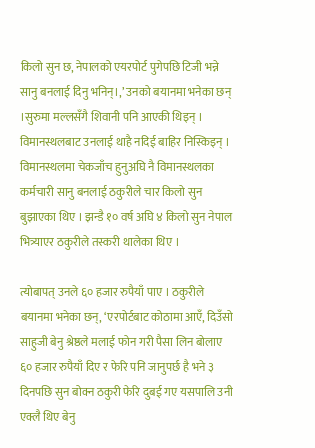किलो सुन छ, नेपालको एयरपोर्ट पुगेपछि टिजी भन्ने सानु बनलाई दिनु भनिन्।,’ उनको बयानमा भनेका छन् ।सुरुमा मल्लसँगै शिवानी पनि आएकी थिइन् । विमानस्थलबाट उनलाई थाहै नदिई बाहिर निस्किइन् । विमानस्थलमा चेकजाँच हुनुअघि नै विमानस्थलका कर्मचारी सानु बनलाई ठकुरीले चार किलो सुन बुझाएका थिए । झन्डै १० वर्ष अघि ४ किलो सुन नेपाल भित्र्याएर ठकुरीले तस्करी थालेका थिए ।

त्योबापत् उनले ६० हजार रुपैयाँ पाए । ठकुरीले बयानमा भनेका छन्, ‘एरपोर्टबाट कोठामा आएँ, दिउँसो साहुजी बेनु श्रेष्ठले मलाई फोन गरी पैसा लिन बोलाए ६० हजार रुपैयाँ दिए र फेरि पनि जानुपर्छ है भने ३ दिनपछि सुन बोक्न ठकुरी फेरि दुबई गए यसपालि उनी एक्लै थिए बेनु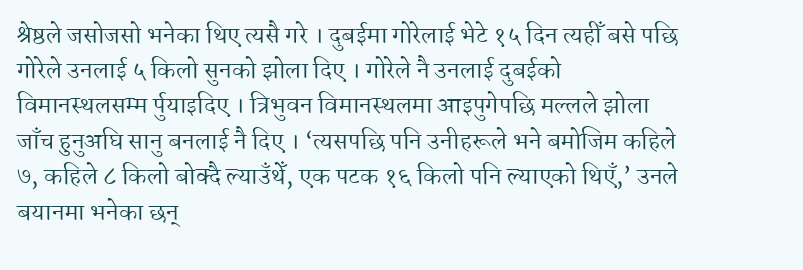श्रेष्ठले जसोजसो भनेका थिए त्यसै गरे । दुबईमा गोरेलाई भेटे १५ दिन त्यहीँ बसे पछि गोरेले उनलाई ५ किलो सुनको झोला दिए । गोरेले नै उनलाई दुबईको विमानस्थलसम्म र्पुयाइदिए । त्रिभुवन विमानस्थलमा आइपुगेपछि मल्लले झोला जाँच हुनुअघि सानु बनलाई नै दिए । ‘त्यसपछि पनि उनीहरूले भने बमोजिम कहिले ७, कहिले ८ किलो बोक्दै ल्याउँथेँ, एक पटक १६ किलो पनि ल्याएको थिएँ,’ उनले बयानमा भनेका छन्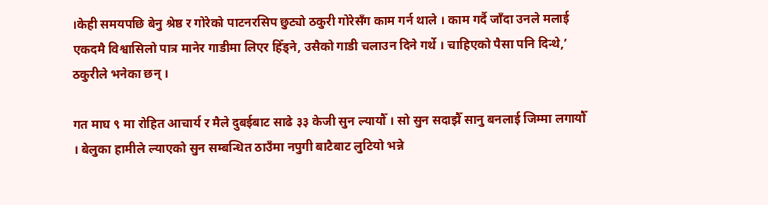।केही समयपछि बेनु श्रेष्ठ र गोरेको पाटनरसिप छुट्यो ठकुरी गोरेसँग काम गर्न थाले । काम गर्दै जाँदा उनले मलाई एकदमै विश्वासिलो पात्र मानेर गाडीमा लिएर हिँड्ने, उसैको गाडी चलाउन दिने गर्थे । चाहिएको पैसा पनि दिन्थे,’ ठकुरीले भनेका छन् ।

गत माघ ९ मा रोहित आचार्य र मैले दुबईबाट साढे ३३ केजी सुन ल्यायौँ । सो सुन सदाझैँ सानु बनलाई जिम्मा लगायौँ । बेलुका हामीले ल्याएको सुन सम्बन्धित ठाउँमा नपुगी बाटैबाट लुटियो भन्ने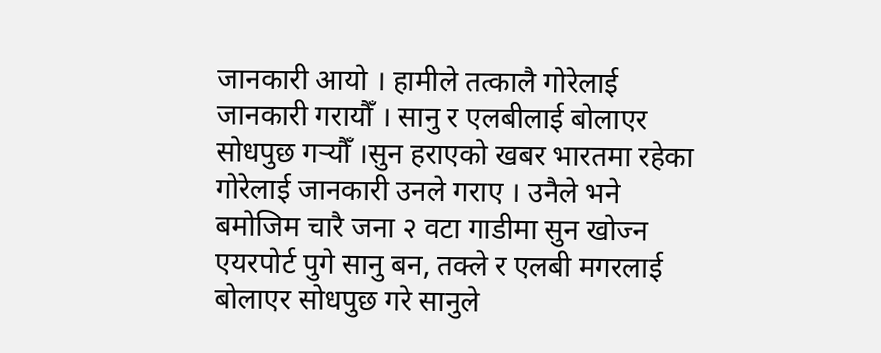जानकारी आयो । हामीले तत्कालै गोरेलाई जानकारी गरायौँ । सानु र एलबीलाई बोलाएर सोधपुछ गर्‍यौँ ।सुन हराएको खबर भारतमा रहेका गोरेलाई जानकारी उनले गराए । उनैले भने बमोजिम चारै जना २ वटा गाडीमा सुन खोज्न एयरपोर्ट पुगे सानु बन, तक्ले र एलबी मगरलाई बोलाएर सोधपुछ गरे सानुले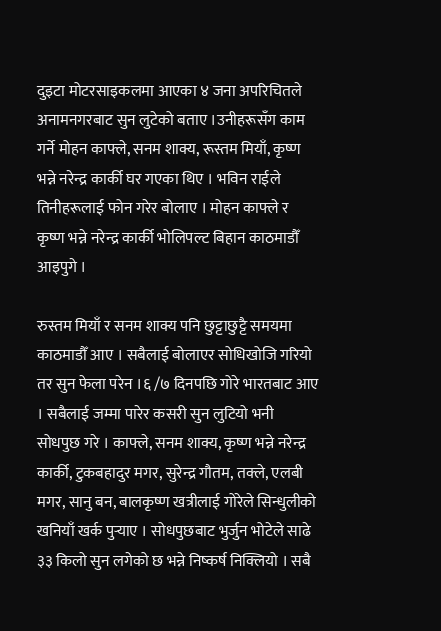दुइटा मोटरसाइकलमा आएका ४ जना अपरिचितले अनामनगरबाट सुन लुटेको बताए ।उनीहरूसँग काम गर्ने मोहन काफ्ले, सनम शाक्य, रूस्तम मियाँ, कृष्ण भन्ने नरेन्द्र कार्की घर गएका थिए । भविन राईले तिनीहरूलाई फोन गरेर बोलाए । मोहन काफ्ले र कृष्ण भन्ने नरेन्द्र कार्की भोलिपल्ट बिहान काठमाडौँ आइपुगे ।

रुस्तम मियाँ र सनम शाक्य पनि छुट्टाछुट्टै समयमा काठमाडौँ आए । सबैलाई बोलाएर सोधिखोजि गरियो तर सुन फेला परेन ।६ /७ दिनपछि गोरे भारतबाट आए । सबैलाई जम्मा पारेर कसरी सुन लुटियो भनी सोधपुछ गरे । काफ्ले, सनम शाक्य, कृष्ण भन्ने नरेन्द्र कार्की, टुकबहादुर मगर, सुरेन्द्र गौतम, तक्ले, एलबी मगर, सानु बन, बालकृष्ण खत्रीलाई गोरेले सिन्धुलीको खनियाँ खर्क पुर्‍याए । सोधपुछबाट भुर्जुन भोटेले साढे ३३ किलो सुन लगेको छ भन्ने निष्कर्ष निक्लियो । सबै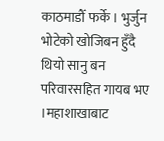काठमाडौँ फर्के । भुर्जुन भोटेको खोजिबन हुँदै थियो सानु बन परिवारसहित गायब भए ।महाशाखाबाट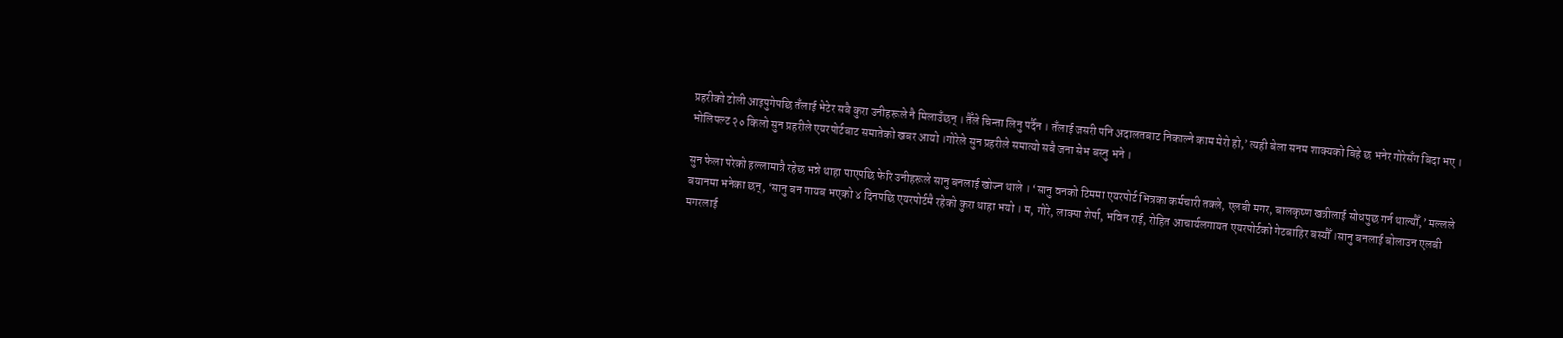प्रहरीको टोली आइपुगेपछि तँलाई भेटेर सबै कुरा उनीहरूले नै मिलाउँछन् । तैँले चिन्ता लिनु पर्दैन । तँलाई जसरी पनि अदालतबाट निकाल्ने काम मेरो हो,’ त्यही बेला सनम शाक्यको बिहे छ भनेर गोरेसँग बिदा भए । भोलिपल्ट २० किलो सुन प्रहरीले एयरपोर्टबाट समातेको खबर आयो ।गोरेले सुन प्रहरीले समात्यो सबै जना सेभ बस्नु भने ।

सुन फेला परेको हल्लामात्रै रहेछ भन्ने थाहा पाएपछि फेरि उनीहरूले सानु बनलाई खोज्न थाले । ‘सानु वनको टिममा एयरपोर्ट भित्रका कर्मचारी तक्ले, एलबी मगर, बालकृष्ण खत्रीलाई सोधपुछ गर्न थाल्यौँ,’ मल्लले बयानमा भनेका छन्, ‘सानु बन गायब भएको ४ दिनपछि एयरपोर्टमै रहेको कुरा थाहा भयो । म, गोरे, लाक्पा शेर्पा, भविन राई, रोहित आचार्यलगायत एयरपोर्टको गेटबाहिर बस्यौँ ।सानु बनलाई बोलाउन एलबी मगरलाई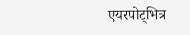एयरपोट्भित्र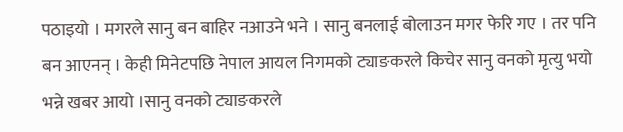पठाइयो । मगरले सानु बन बाहिर नआउने भने । सानु बनलाई बोलाउन मगर फेरि गए । तर पनि बन आएनन् । केही मिनेटपछि नेपाल आयल निगमको ट्याङकरले किचेर सानु वनको मृत्यु भयो भन्ने खबर आयो ।सानु वनको ट्याङकरले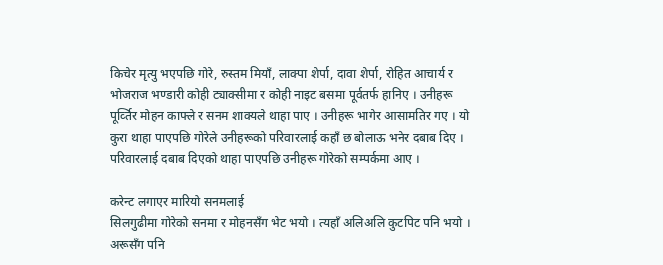किचेर मृत्यु भएपछि गोरे, रुस्तम मियाँ, लाक्पा शेर्पा, दावा शेर्पा, रोहित आचार्य र भोजराज भण्डारी कोही ट्याक्सीमा र कोही नाइट बसमा पूर्वतर्फ हानिए । उनीहरू पूर्व्तिर मोहन काफ्ले र सनम शाक्यले थाहा पाए । उनीहरू भागेर आसामतिर गए । यो कुरा थाहा पाएपछि गोरेले उनीहरूको परिवारलाई कहाँ छ बोलाऊ भनेर दबाब दिए । परिवारलाई दबाब दिएको थाहा पाएपछि उनीहरू गोरेको सम्पर्कमा आए ।

करेन्ट लगाएर मारियो सनमलाई
सिलगुढीमा गोरेको सनमा र मोहनसँग भेट भयो । त्यहाँ अलिअलि कुटपिट पनि भयो । अरूसँग पनि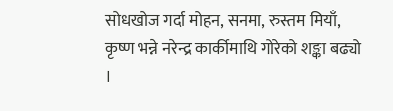सोधखोज गर्दा मोहन, सनमा, रुस्तम मियाँ, कृष्ण भन्ने नरेन्द्र कार्कीमाथि गोरेको शङ्का बढ्यो ।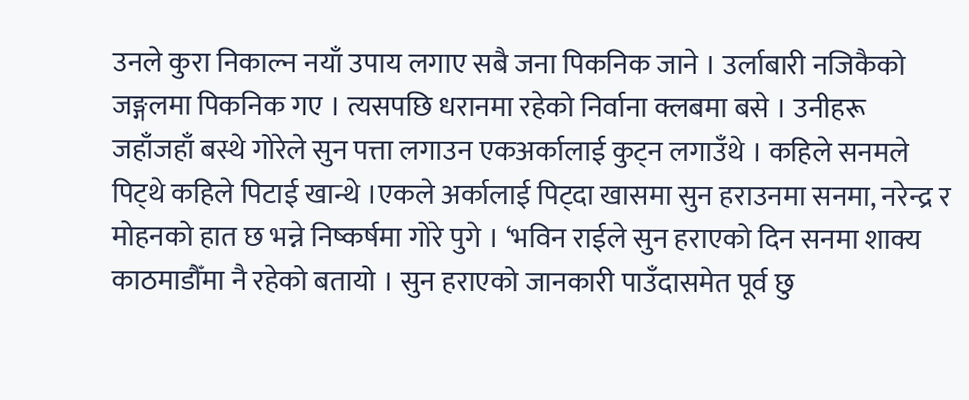उनले कुरा निकाल्न नयाँ उपाय लगाए सबै जना पिकनिक जाने । उर्लाबारी नजिकैको जङ्गलमा पिकनिक गए । त्यसपछि धरानमा रहेको निर्वाना क्लबमा बसे । उनीहरू जहाँजहाँ बस्थे गोरेले सुन पत्ता लगाउन एकअर्कालाई कुट्न लगाउँथे । कहिले सनमले पिट्थे कहिले पिटाई खान्थे ।एकले अर्कालाई पिट्दा खासमा सुन हराउनमा सनमा, नरेन्द्र र मोहनको हात छ भन्ने निष्कर्षमा गोरे पुगे । ‘भविन राईले सुन हराएको दिन सनमा शाक्य काठमाडौँमा नै रहेको बतायो । सुन हराएको जानकारी पाउँदासमेत पूर्व छु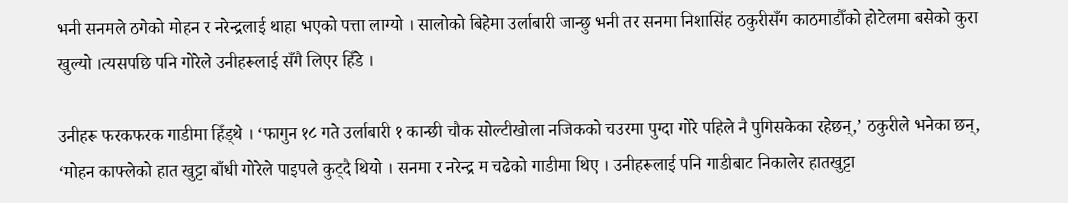भनी सनमले ठगेको मोहन र नरेन्द्रलाई थाहा भएको पत्ता लाग्यो । सालोको बिहेमा उर्लाबारी जान्छु भनी तर सनमा निशासिंह ठकुरीसँग काठमाडौँको होटेलमा बसेको कुरा खुल्यो ।त्यसपछि पनि गोरेले उनीहरूलाई सँगै लिएर हिँडे ।

उनीहरू फरकफरक गाडीमा हिँड्थे । ‘फागुन १८ गते उर्लाबारी १ कान्छी चौक सोल्टीखोला नजिकको चउरमा पुग्दा गोरे पहिले नै पुगिसकेका रहेछन्,’ ठकुरीले भनेका छन्, ‘मोहन काफ्लेको हात खुट्टा बाँधी गोरेले पाइपले कुट्दै थियो । सनमा र नरेन्द्र म चढेको गाडीमा थिए । उनीहरूलाई पनि गाडीबाट निकालेर हातखुट्टा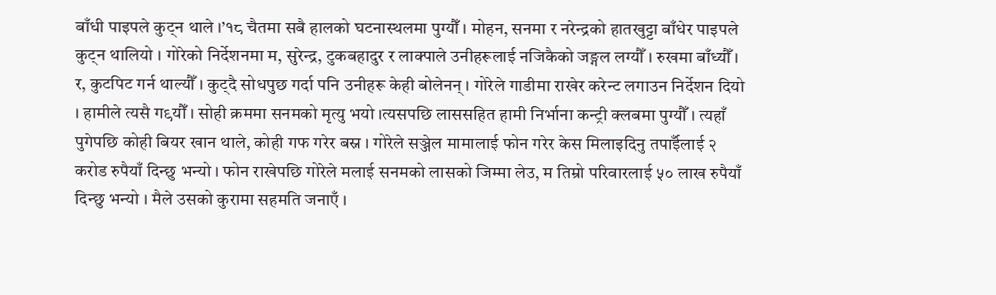बाँधी पाइपले कुट्न थाले ।’१८ चैतमा सबै हालको घटनास्थलमा पुग्यौँ । मोहन, सनमा र नरेन्द्रको हातखुट्टा बाँधेर पाइपले कुट्न थालियो । गोरेको निर्देशनमा म, सुरेन्द्र, टुकबहादुर र लाक्पाले उनीहरूलाई नजिकैको जङ्गल लग्यौँ । रुखमा बाँध्यौँ । र, कुटपिट गर्न थाल्यौँ । कुट्दै सोधपुछ गर्दा पनि उनीहरू केही बोलेनन् । गोरेले गाडीमा राखेर करेन्ट लगाउन निर्देशन दियो । हामीले त्यसै ग९यौँ । सोही क्रममा सनमको मृत्यु भयो ।त्यसपछि लाससहित हामी निर्भाना कन्ट्री क्लबमा पुग्यौँ । त्यहाँ पुगेपछि कोही बियर खान थाले, कोही गफ गरेर बस्न । गोरेले सञ्जेल मामालाई फोन गरेर केस मिलाइदिनु तपाईँलाई २ करोड रुपैयाँ दिन्छु भन्यो । फोन राखेपछि गोरेले मलाई सनमको लासको जिम्मा लेउ, म तिम्रो परिवारलाई ५० लाख रुपैयाँ दिन्छु भन्यो । मैले उसको कुरामा सहमति जनाएँ ।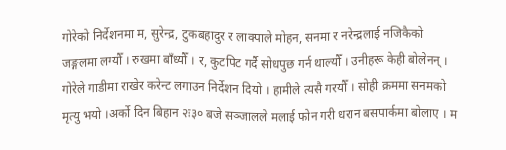गोरेको निर्देशनमा म, सुरेन्द्र, टुकबहादुर र लाक्पाले मोहन, सनमा र नरेन्द्रलाई नजिकैको जङ्गलमा लग्यौँ । रुखमा बाँध्यौँ । र, कुटपिट गर्दै सोधपुछ गर्न थाल्यौँ । उनीहरू केही बोलेनन् । गोरेले गाडीमा राखेर करेन्ट लगाउन निर्देशन दियो । हामीले त्यसै गरयौँ । सोही क्रममा सनमको मृत्यु भयो ।अर्को दिन बिहान २ः३० बजे सञ्जालले मलाई फोन गरी धरान बसपार्कमा बोलाए । म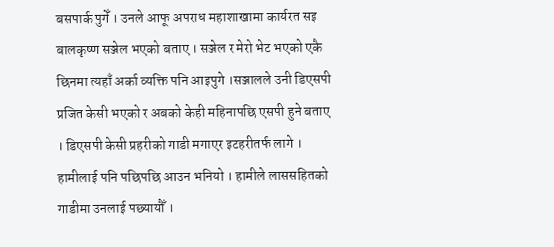बसपार्क पुगेँ । उनले आफू अपराध महाशाखामा कार्यरत सइ बालकृष्ण सञ्जेल भएको बताए । सञ्जेल र मेरो भेट भएको एकै छिनमा त्यहाँ अर्का व्यक्ति पनि आइपुगे ।सञ्जालले उनी डिएसपी प्रजित केसी भएको र अबको केही महिनापछि एसपी हुने बताए । डिएसपी केसी प्रहरीको गाडी मगाएर इटहरीतर्फ लागे । हामीलाई पनि पछिपछि आउन भनियो । हामीले लाससहितको गाडीमा उनलाई पछ्यायौँ ।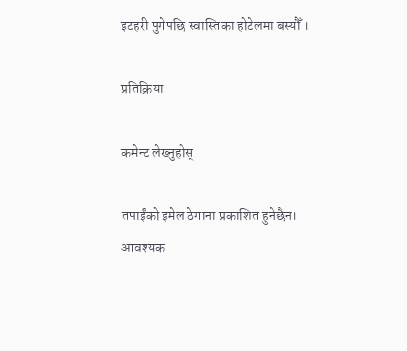इटहरी पुगेपछि स्वास्तिका होटेलमा बस्यौँ ।

प्रतिक्रिया

कमेन्ट लेख्नुहोस्

तपाईंको इमेल ठेगाना प्रकाशित हुनेछैन। आवश्यक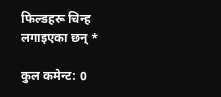फिल्डहरू चिन्ह लगाइएका छन् *

कुल कमेन्ट: 0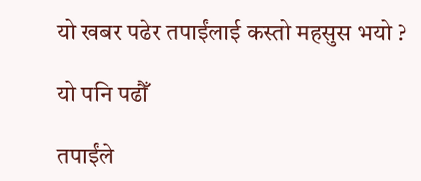यो खबर पढेर तपाईंलाई कस्तो महसुस भयो ?

यो पनि पढौँ

तपाईंले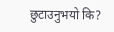छुटाउनुभयो कि?